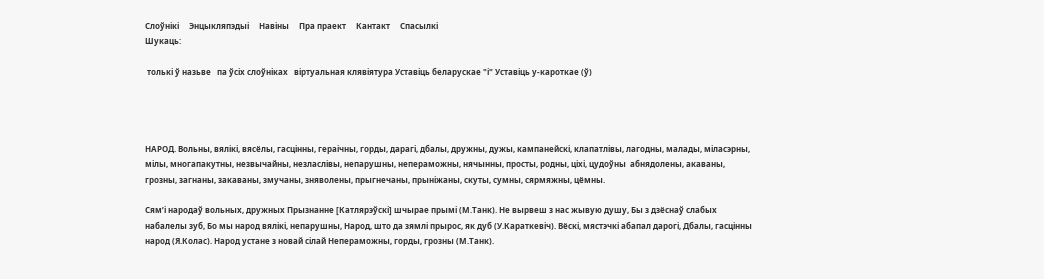Слоўнікі     Энцыкляпэдыі     Навіны     Пра праект     Кантакт     Спасылкі
Шукаць:

 толькі ў назьве   па ўсіх слоўніках   віртуальная клявіятура Уставіць беларускае "і" Уставіць у-кароткае (ў)




НАРОД. Вольны, вялікі, вясёлы, гасцінны, гераічны, горды, дарагі, дбалы, дружны, дужы, кампанейскі, клапатлівы, лагодны, малады, міласэрны, мілы, многапакутны, незвычайны, незласлівы, непарушны, непераможны, нячынны, просты, родны, ціхі, цудоўны  абнядолены, акаваны, грозны, загнаны, закаваны, змучаны, зняволены, прыгнечаны, прыніжаны, скуты, сумны, сярмяжны, цёмны.

Сям’і народаў вольных, дружных Прызнанне [Катлярэўскі] шчырае прымі (М.Танк). Не вырвеш з нас жывую душу, Бы з дзёснаў слабых набалелы зуб, Бо мы народ вялікі, непарушны, Народ, што да зямлі прырос, як дуб (У.Караткевіч). Вёскі, мястэчкі абапал дарогі, Дбалы, гасцінны народ (Я.Колас). Народ устане з новай сілай Непераможны, горды, грозны (М.Танк).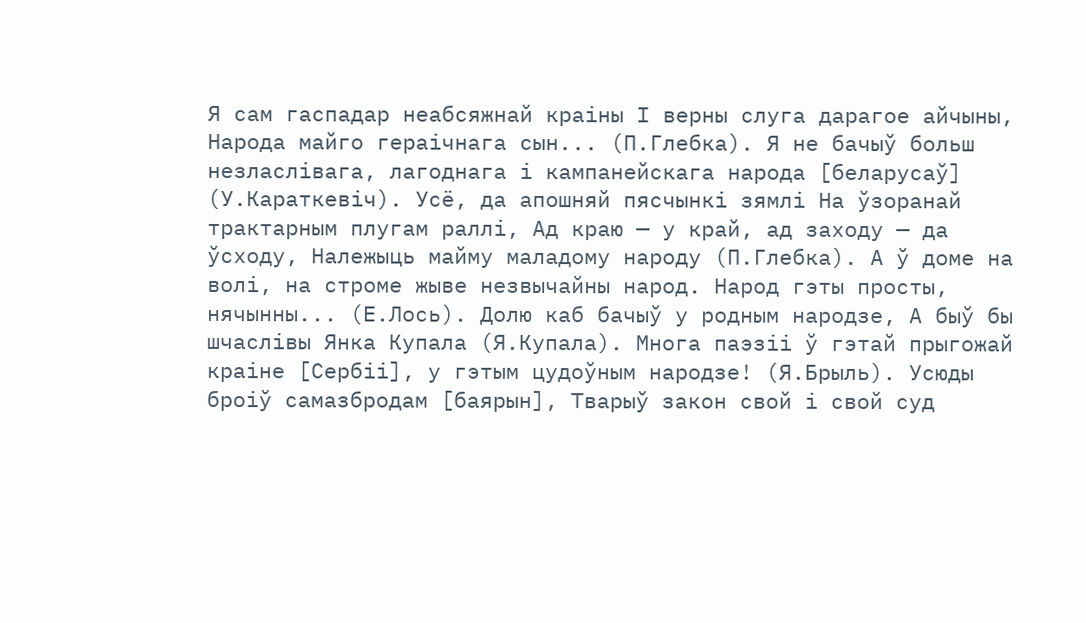Я сам гаспадар неабсяжнай краіны І верны слуга дарагое айчыны, Народа майго гераічнага сын... (П.Глебка). Я не бачыў больш незласлівага, лагоднага і кампанейскага народа [беларусаў] (У.Караткевіч). Усё, да апошняй пясчынкі зямлі На ўзоранай трактарным плугам раллі, Ад краю — у край, ад заходу — да ўсходу, Належыць майму маладому народу (П.Глебка). А ў доме на волі, на строме жыве незвычайны народ. Народ гэты просты, нячынны... (Е.Лось). Долю каб бачыў у родным народзе, А быў бы шчаслівы Янка Купала (Я.Купала). Многа паэзіі ў гэтай прыгожай краіне [Сербіі], у гэтым цудоўным народзе! (Я.Брыль). Усюды броіў самазбродам [баярын], Тварыў закон свой і свой суд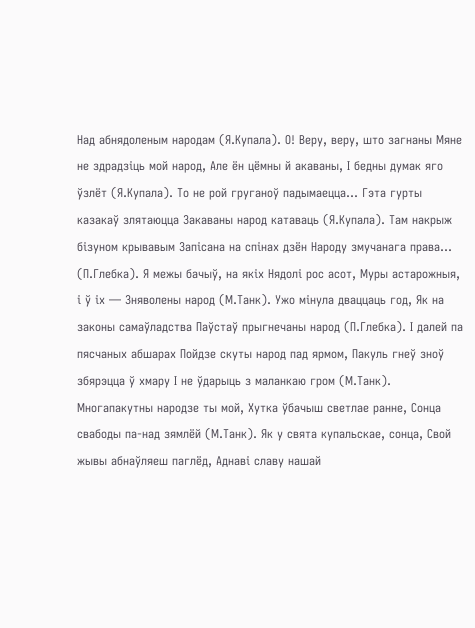Над абнядоленым народам (Я.Купала). О! Веру, веру, што загнаны Мяне не здрадзіць мой народ, Але ён цёмны й акаваны, І бедны думак яго ўзлёт (Я.Купала). То не рой груганоў падымаецца... Гэта гурты казакаў злятаюцца Закаваны народ катаваць (Я.Купала). Там накрыж бізуном крывавым Запісана на спінах дзён Народу змучанага права... (П.Глебка). Я межы бачыў, на якіх Нядолі рос асот, Муры астарожныя, і ў іх — Зняволены народ (М.Танк). Ужо мінула дваццаць год, Як на законы самаўладства Паўстаў прыгнечаны народ (П.Глебка). І далей па пясчаных абшарах Пойдзе скуты народ пад ярмом, Пакуль гнеў зноў збярэцца ў хмару І не ўдарыць з маланкаю гром (М.Танк). Многапакутны народзе ты мой, Хутка ўбачыш светлае ранне, Сонца свабоды па-над зямлёй (М.Танк). Як у свята купальскае, сонца, Свой жывы абнаўляеш паглёд, Аднаві славу нашай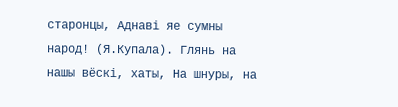старонцы, Аднаві яе сумны народ! (Я.Купала). Глянь на нашы вёскі, хаты, На шнуры, на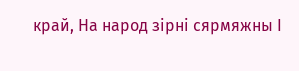край, На народ зірні сярмяжны І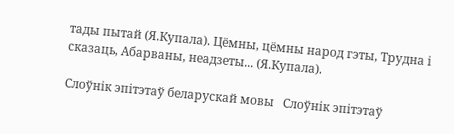тады пытай (Я.Купала). Цёмны, цёмны народ гэты, Трудна і сказаць, Абарваны, неадзеты... (Я.Купала).

Слоўнік эпітэтаў беларускай мовы   Слоўнік эпітэтаў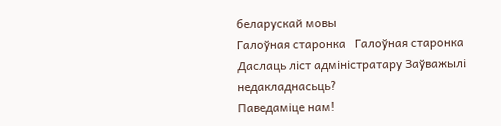беларускай мовы
Галоўная старонка   Галоўная старонка
Даслаць ліст адміністратару Заўважылі недакладнасьць?
Паведаміце нам!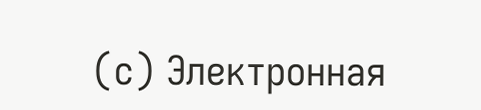(с) Электронная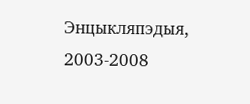Энцыкляпэдыя, 2003-2008